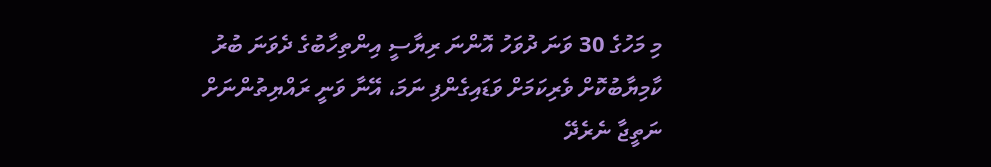މި މަހުގެ 30 ވަނަ ދުވަހު އޮންނަ ރިޔާސީ އިންތިހާބުގެ ދެވަނަ ބުރު ކާމިޔާބުކޮށް ވެރިކަމަށް ވަޑައިގެންފި ނަމަ، އޭނާ ވަނީ ރައްޔިތުންނަށް ނަތީޖާ ނެރެދޭ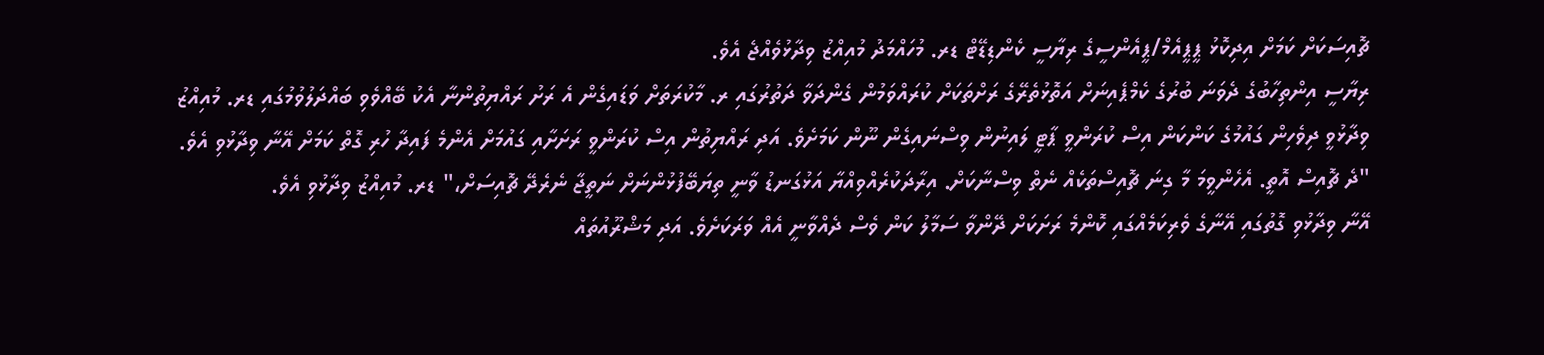ޗޮއިސަކަށް ކަމަށް އިދިކޮޅު ޕީޕީއެމް/ޕީއެންސީގެ ރިޔާސީ ކެންޑިޑޭޓް ޑރ. މުހައްމަދު މުއިއްޒު ވިދާޅުވެއްޖެ އެވެ.
ރިޔާސީ އިންތިހާބުގެ ދެވަނަ ބުރުގެ ކެމްޕެއިނަށް އަތޮޅުތެރޭގެ ރަށްތަކަށް ކުރައްވަމުން ގެންދަވާ ދަތުރުގައި ރ. މާކުރަތަށް ވަޑައިގެން އެ ރަށު ރައްޔިތުންނާ އެކު ބޭއްވެވި ބައްދަލުވުމުގައި ޑރ. މުއިއްޒު ވިދާޅުވީ ދިވެހިން ގައުމުގެ ކަންކަން އިސް ކުރަންވީ ޕާޓީ ލައިނުން ވިސްނައިގެން ނޫން ކަމަށެވެ. އަދި ރައްޔިތުން އިސް ކުރަންވީ ރަށަށާއި ގައުމަށް އެންމެ ފައިދާ ހުރި ގޮތް ކަމަށް އޭނާ ވިދާޅުވި އެވެ.
"ދެ ޗޮއިސް އޮތީ. އެހެންވީމަ މާ ގިނަ ޗޮއިސްތަކެއް ނެތް ވިސްނާކަށް. އިރާދަކުރެއްވިއްޔާ އަޅުގަނޑު ވާނީ ތިޔަބޭފުޅުންނަށް ނަތީޖާ ނެރެދޭ ޗޮއިސަށް،" ޑރ. މުއިއްޒު ވިދާޅުވި އެވެ.
އޭނާ ވިދާޅުވި ގޮތުގައި އޭނާގެ ވެރިކަމެއްގައި ކޮންމެ ރަށަކަށް ދޭންވާ ސަމާލު ކަން ވެސް ދެއްވާނީ އެއް ވަރަކަށެވެ. އަދި މަޝްރޫއުތައް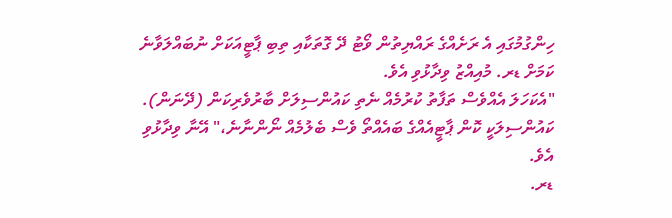ހިންގުމުގައި އެ ރަށެއްގެ ރައްޔިތުން ވޯޓު ދޭ ގޮތަކާއި ތިބި ޕާޓީއަކަށް ނުބައްލަވާނެ ކަމަށް ޑރ. މުއިއްޒު ވިދާޅުވި އެވެ.
"އެކަހަލަ އެއްވެސް ތަފާތު ކުރުމެއް ނެތި ކައުންސިލަށް ބާރުވެރިކަން (ދޭނަން). ކައުންސިލަކީ ކޮން ޕާޓީއެއްގެ ބައެއްތޯ ވެސް ބެލުމެއް ނޯންނާނެ،" އޭނާ ވިދާޅުވި އެވެ.
ޑރ.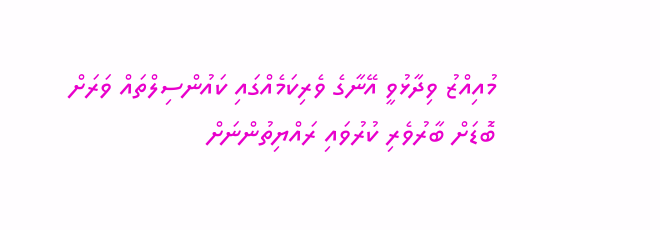މުއިއްޒު ވިދާޅުވީ އޭނާގެ ވެރިކަމެއްގައި ކައުންސިލްތައް ވަރަށް ބޮޑަށް ބާރުވެރި ކުރުވައި ރައްޔިތުންނަށް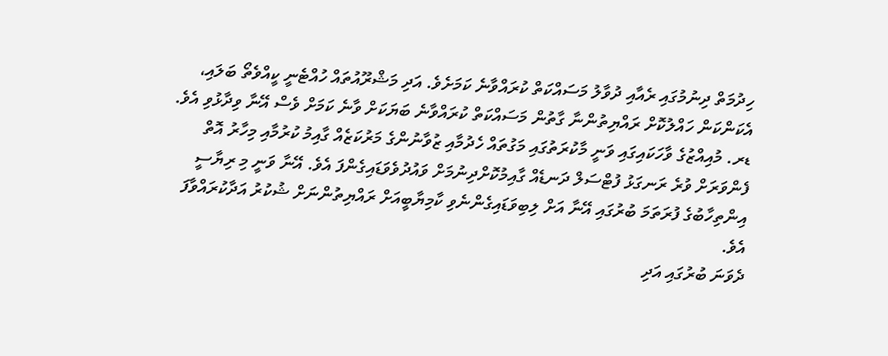ހިދުމަތް ދިނުމުގައި ރެއާއި ދުވާލު މަސައްކަތް ކުރައްވާނެ ކަމަށެވެ. އަދި މަޝްރޫއުތައް ހުއްޓެނީ ކީއްވެތޯ ބަލައި، އެކަންކަން ހައްލުކޮށް ރައްޔިތުންނާ ގާތުން މަސައްކަތް ކުރައްވާނެ ބަޔަކަށް ވާނެ ކަމަށް ވެސް އޭނާ ވިދާޅުވި އެވެ.
ޑރ. މުއިއްޒުގެ ވާހަކައިގައި ވަނީ މާކުރަތުގައި މަގުތައް ހެދުމާއި ޒުވާނުންގެ މަރުކަޒެއް ގާއިމު ކުރުމާއި މިހާރު އޮތް ފެންވަރަށް ވުރެ ރަނގަޅު ފުޓްސަލް ދަނޑެއް ގާއިމުކޮށްދިނުމަށް ވައުދުވެވަޑައިގެންފަ އެވެ. އޭނާ ވަނީ މި ރިޔާސީ އިންތިހާބުގެ ފުރަތަމަ ބުރުގައި އޭނާ އަށް ލިބިވަޑައިގެންނެވި ކާމިޔާބީއަށް ރައްޔިތުންނަށް ޝުކުރު އަދާކުރައްވާފަ އެވެ.
ދެވަނަ ބުރުގައި އަދި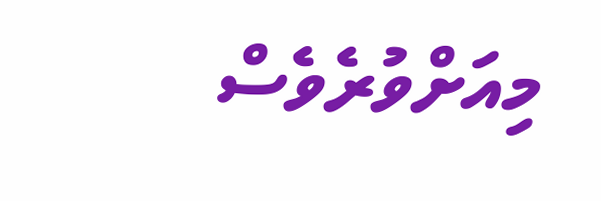މިއަށްވުރެވެސް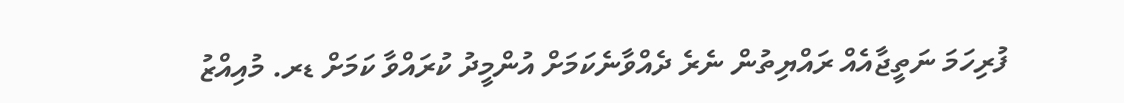ފުރިހަމަ ނަތީޖާއެއް ރައްޔިތުން ނެރެ ދެއްވާނެކަމަށް އުންމީދު ކުރައްވާ ކަމަށް ޑރ. މުއިއްޒު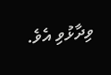ވިދާޅުވި އެވެ.